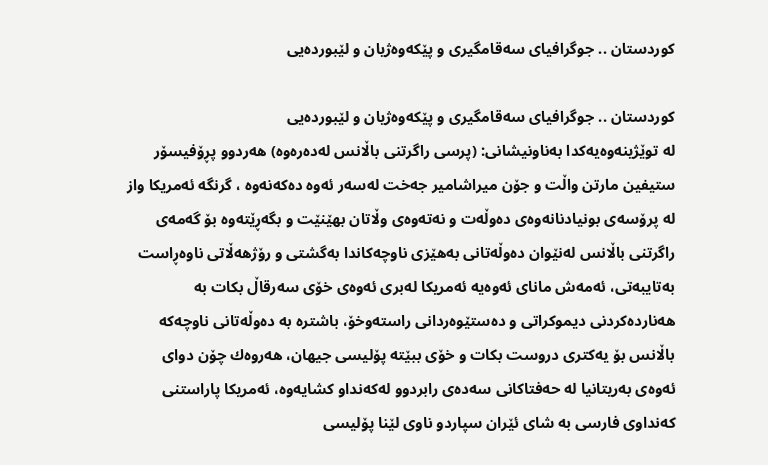كوردستان .. جوگرافیای سه‌قامگیری و پێكه‌وه‌ژیان و لێبورده‌یی

كوردستان .. جوگرافیای سه‌قامگیری و پێكه‌وه‌ژیان و لێبورده‌یی
له‌ توێژینه‌وه‌یه‌كدا به‌ناونیشانی: (پرسی راگرتنی باڵانس له‌ده‌ره‌وه‌) هه‌ردوو پڕۆفیسۆر ستیفین مارتن واڵت و جۆن میراشامیر جه‌خت له‌سه‌ر ئه‌وه‌ ده‌كه‌نه‌وه‌ ، گرنگه‌ ئه‌مریكا واز له‌ پرۆسه‌ی بونیادنانه‌وه‌ی ده‌وڵه‌ت و نه‌ته‌وه‌ی وڵاتان بهێنێت و بگه‌ڕێته‌وه‌ بۆ گه‌مه‌ی راگرتنی باڵانس له‌نێوان ده‌وڵه‌تانی به‌هێزی ناوچه‌كاندا به‌گشتی و رۆژهه‌ڵاتی ناوه‌ڕاست به‌تایبه‌تی، ئه‌مه‌ش مانای ئه‌وه‌یه‌ ئه‌مریكا له‌بری ئه‌وه‌ی خۆی سه‌رقاڵ بكات به‌ هه‌نارده‌كردنی دیموكراتی و ده‌ستێوه‌ردانی راسته‌وخۆ، باشتره‌ به‌ ده‌وڵه‌تانی ناوچه‌كه‌ باڵانس بۆ یه‌كتری دروست بكات و خۆی ببێته‌ پۆلیسی جیهان، هه‌روه‌ك چۆن دوای ئه‌وه‌ی به‌ریتانیا له‌ حه‌فتاكانی سه‌ده‌ی رابردوو له‌كه‌نداو كشایه‌وه‌، ئه‌مریكا پاراستنی كه‌نداوی فارسی به‌ شای ئێران سپاردو ناوی لێنا پۆلیسی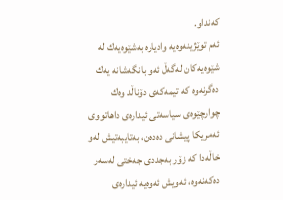كه‌نداو.
ئه‌م توێژینه‌وه‌یه‌ وادیاره‌ به‌شێوه‌یه‌ك له‌ شێوه‌یه‌كان له‌گه‌ڵ ئه‌و بانگه‌شانه‌ یه‌ك ده‌گرنه‌وه‌ كه‌ تیمه‌كه‌ی دۆناڵد وه‌ك چوارچێوه‌ی سیاسه‌تی ئیداره‌ی داهاتووی ئه‌مریكا پیشانی ده‌ده‌ن، به‌تایبه‌تیش له‌و خاڵه‌دا كه‌ زۆر به‌جددی جه‌ختی له‌سه‌ر ده‌كه‌نه‌وه‌، ئه‌ویش ئه‌وه‌یه‌ ئیداره‌ی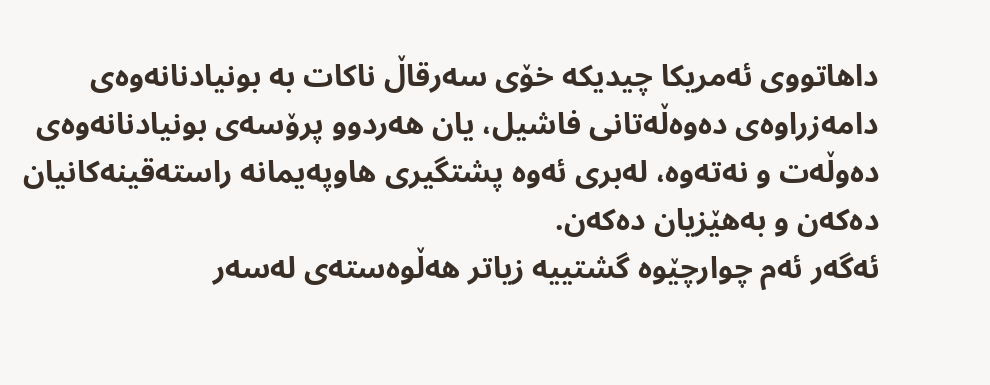داهاتووی ئه‌مریكا چیدیكه‌ خۆی سه‌رقاڵ ناكات به‌ بونیادنانه‌وه‌ی دامه‌زراوه‌ی ده‌وه‌ڵه‌تانی فاشیل، یان هه‌ردوو پرۆسه‌ی بونیادنانه‌وه‌ی ده‌وڵه‌ت و نه‌ته‌وه‌، له‌بری ئه‌وه‌ پشتگیری هاوپه‌یمانه‌ راسته‌قینه‌كانیان ده‌كه‌ن و به‌هێزیان ده‌كه‌ن.
ئه‌گه‌ر ئه‌م چوارچێوه‌ گشتییه‌ زیاتر هه‌ڵوه‌سته‌ی له‌سه‌ر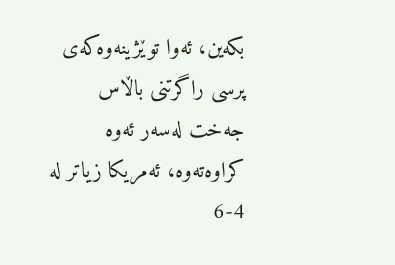بكه‌ین، ئه‌وا توێژینه‌وه‌كه‌ی پرسی راگرتنی باڵاس جه‌خت له‌سه‌ر ئه‌وه‌ كراوه‌ته‌وه‌، ئه‌مریكا زیاتر له‌ 4-6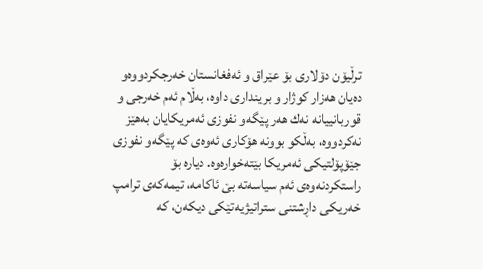ترڵیۆن دۆلاری بۆ عێراق و ئه‌فغانستان خه‌رجكردووه‌و ده‌یان هه‌زار كوژار و برینداری داوه‌، به‌ڵام ئه‌م خه‌رجی و قوربانییانه‌ نه‌ك هه‌ر پێگه‌و نفوزی ئه‌مریكایان به‌هێز نه‌كردووه‌، به‌ڵكو بوونه‌ هۆكاری ئه‌وه‌ی كه‌ پێگه‌و نفوزی جێۆپۆلتیكی ئه‌مریكا بێته‌خواره‌وه‌. دیاره‌ بۆ راستكردنه‌وه‌ی ئه‌م سیاسه‌ته‌ بێ ئاكامه‌، تیمه‌كه‌ی ترامپ خه‌ریكی داڕشتنی ستراتیژیه‌تێكی دیكه‌ن، كه‌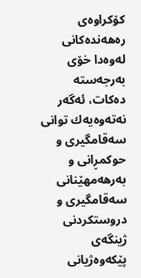كۆكراوه‌ی ره‌هه‌نده‌كانی له‌وه‌دا خۆی به‌رجه‌سته‌ ده‌كات، ئه‌گه‌ر نه‌ته‌وه‌یه‌ك توانی سه‌قامگیری و حوكمڕانی و به‌رهه‌مهێنانی سه‌قامگیری و دروستكردنی ژینگه‌ی پێكه‌وه‌ژیانی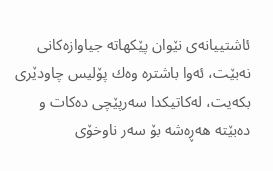ئاشتییانه‌ی نێوان پێكهاته‌ جیاوازه‌كانی نه‌بێت، ئه‌وا باشتره‌ وه‌ك پۆلیس چاودێری بكه‌یت، له‌كاتیكدا سه‌رپێچی ده‌كات و ده‌بێته‌ هه‌ڕه‌شه‌ بۆ سه‌ر ناوخۆی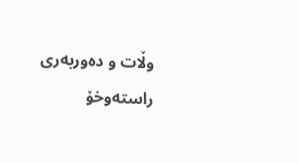وڵات و ده‌وربه‌ری راسته‌وخۆ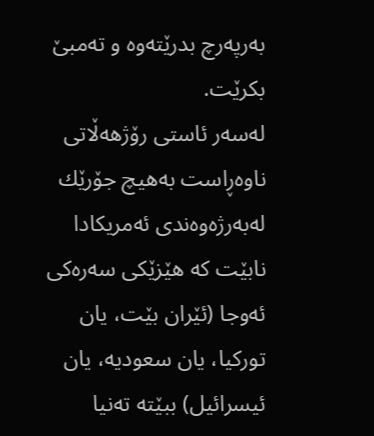به‌رپه‌رچ بدرێته‌وه‌ و ته‌مبێ بكرێت.
له‌سه‌ر ئاستی رۆژهه‌ڵاتی ناوه‌ڕاست به‌هیچ جۆرێك له‌به‌رژه‌وه‌ندی ئه‌مریكادا نابێت كه‌ هێزێكی سه‌ره‌كی ئه‌وجا (ئێران بێت، یان توركیا، یان سعودیه‌، یان ئیسرائیل) ببێته‌ ته‌نیا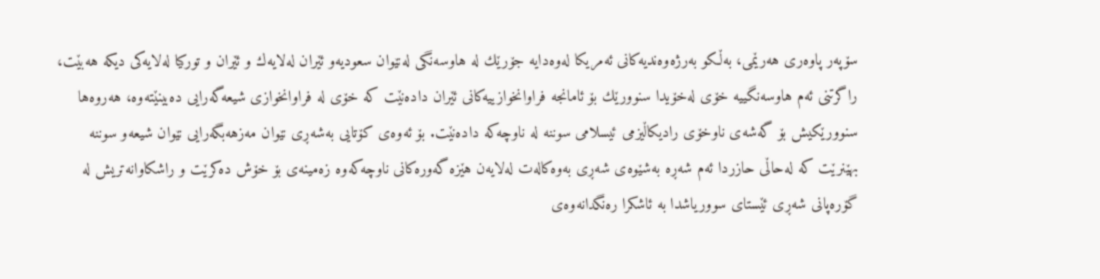سۆپه‌ر پاوه‌ری هه‌رێمی، به‌ڵكو به‌رژه‌وه‌ندیه‌كانی ئه‌مریكا له‌وه‌دایه‌ جۆرێك له‌ هاوسه‌نگی له‌نێوان سعودیه‌و ئێران له‌لایه‌ك و ئێران و توركیا له‌لایه‌كی دیكه‌ هه‌بێت، راگرتنی ئه‌م هاوسه‌نگییه‌ خۆی له‌خۆیدا سنوورێك بۆ ئامانجه‌ فراوانخوازییه‌كانی ئێران داده‌نێت كه‌ خۆی له‌ فراوانخوازی شیعه‌گه‌رایی ده‌بینێته‌وه‌، هه‌روه‌ها سنوورێكیش بۆ گه‌شه‌ی ناوخۆی رادیكاڵیزمی ئیسلامی سوننه‌ له‌ ناوچه‌كه‌ داده‌نێت. بۆ ئه‌وه‌ی كۆتایی به‌شه‌ڕی نێوان مه‌زهه‌بگه‌رایی نێوان شیعه‌و سوننه‌ بهێنرێت كه‌ له‌حاڵی حازردا ئه‌م شه‌ڕه‌ به‌شێوه‌ی شه‌ڕی به‌وه‌كاله‌ت له‌لایه‌ن هێزه‌ گه‌وره‌كانی ناوچه‌كه‌وه‌ زه‌مینه‌ی بۆ خۆش ده‌كرێت و راشكاوانه‌تریش له‌ گۆره‌پانی شه‌ڕی ئێستای سووریاشدا به‌ ئاشكرا ره‌نگدانه‌وه‌ی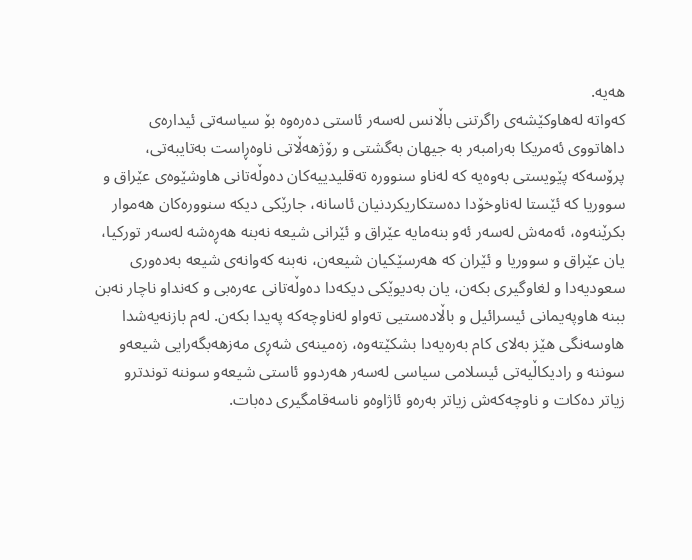هه‌یه‌.
كه‌واته‌ له‌هاوكێشه‌ی راگرتنی باڵانس له‌سه‌ر ئاستی ده‌ره‌وه‌ بۆ سیاسه‌تی ئیداره‌ی داهاتووی ئه‌مریكا به‌رامبه‌ر به‌ جیهان به‌گشتی و رۆژهه‌ڵاتی ناوه‌ڕاست به‌تایبه‌تی، پرۆسه‌كه‌ پێویستی به‌وه‌یه‌ كه‌ له‌ناو سنووره‌ ته‌قلیدییه‌كان ده‌وڵه‌تانی هاوشێوه‌ی عێراق و سووریا كه‌ ئێستا له‌ناوخۆدا ده‌ستكاریكردنیان ئاسانه‌، جارێكی دیكه‌ سنووره‌كان هه‌موار بكرێنه‌وه‌، ئه‌مه‌ش له‌سه‌ر ئه‌و بنه‌مایه‌ عێراق و ئێرانی شیعه‌ نه‌بنه‌ هه‌ڕه‌شه‌ له‌سه‌ر توركیا، یان عێراق و سووریا و ئێران كه‌ هه‌رسێكیان شیعه‌ن، نه‌بنه‌ كه‌وانه‌ی شیعه‌ به‌ده‌وری سعودیه‌دا و لغاوگیری بكه‌ن، یان به‌دیوێكی دیكه‌دا ده‌وڵه‌تانی عه‌ره‌بی و كه‌نداو ناچار نه‌بن ببنه‌ هاوپه‌یمانی ئیسرائیل و باڵاده‌ستیی ته‌واو له‌ناوچه‌كه‌ په‌یدا بكه‌ن. له‌م بازنه‌یه‌شدا هاوسه‌نگی هێز به‌لای كام به‌ره‌یه‌دا بشكێته‌وه‌، زه‌مینه‌ی شه‌ڕی مه‌زهه‌بگه‌رایی شیعه‌و سوننه‌ و رادیكاڵیه‌تی ئیسلامی سیاسی له‌سه‌ر هه‌ردوو ئاستی شیعه‌و سوننه‌ توندترو زیاتر ده‌كات و ناوچه‌كه‌ش زیاتر به‌ره‌و ئاژاوه‌و ناسه‌قامگیری ده‌بات.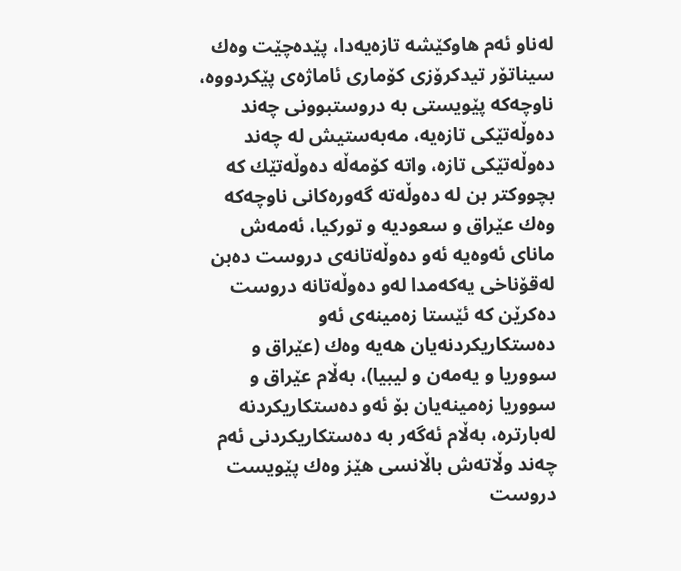له‌ناو ئه‌م هاوكێشه‌ تازه‌یه‌دا، پێده‌چێت وه‌ك سیناتۆر تیدكرۆزی كۆماری ئاماژه‌ی پێكردووه‌، ناوچه‌كه‌ پێویستی به‌ دروستبوونی چه‌ند ده‌وڵه‌تێكی تازه‌یه‌، مه‌به‌ستیش له‌ چه‌ند ده‌وڵه‌تێكی تازه‌، واته‌ كۆمه‌ڵه‌ ده‌وڵه‌تێك كه‌ بچووكتر بن له‌ ده‌وڵه‌ته‌ گه‌وره‌كانی ناوچه‌كه‌ وه‌ك عێراق و سعودیه‌ و توركیا، ئه‌مه‌ش مانای ئه‌وه‌یه‌ ئه‌و ده‌وڵه‌تانه‌ی دروست ده‌بن له‌قۆناخی یه‌كه‌مدا له‌و ده‌وڵه‌تانه‌ دروست ده‌كرێن كه‌ ئێستا زه‌مینه‌ی ئه‌و ده‌ستكاریكردنه‌یان هه‌یه‌ وه‌ك (عێراق و سووریا و یه‌مه‌ن و لیبیا)، به‌ڵام عێراق و سووریا زه‌مینه‌یان بۆ ئه‌و ده‌ستكاریكردنه‌ له‌بارتره‌، به‌ڵام ئه‌گه‌ر به‌ ده‌ستكاریكردنی ئه‌م چه‌ند وڵاته‌ش باڵانسی هێز وه‌ك پێویست دروست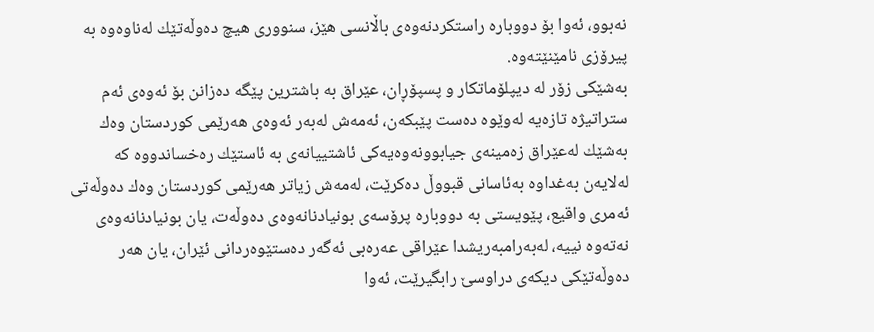نه‌بوو، ئه‌وا بۆ دووباره‌ راستكردنه‌وه‌ی باڵانسی هێز، سنووری هیچ ده‌وڵه‌تێك له‌ناوه‌وه‌ به‌ پیرۆزی نامێنێته‌وه‌.
به‌شێكی زۆر له‌ دیپلۆماتكار و پسپۆڕان، عێراق به‌ باشترین پێگه‌ ده‌زانن بۆ ئه‌وه‌ی ئه‌م ستراتیژه‌ تازه‌یه‌ له‌وێوه‌ ده‌ست پێبكه‌ن، ئه‌مه‌ش له‌به‌ر ئه‌وه‌ی هه‌رێمی كوردستان وه‌ك به‌شێك له‌عێراق زه‌مینه‌ی جیابوونه‌وه‌یه‌كی ئاشتییانه‌ی به‌ ئاستێك ره‌خساندووه‌ كه‌ له‌لایه‌ن به‌غداوه‌ به‌ئاسانی قبووڵ ده‌كرێت، له‌مه‌ش زیاتر هه‌رێمی كوردستان وه‌ك ده‌وڵه‌تی ئه‌مری واقیع، پێویستی به‌ دووباره‌ پرۆسه‌ی بونیادنانه‌وه‌ی ده‌وڵه‌ت، یان بونیادنانه‌وه‌ی نه‌ته‌وه‌ نییه‌، له‌به‌رامبه‌ریشدا عێراقی عه‌ره‌بی ئه‌گه‌ر ده‌ستێوه‌ردانی ئێران، یان هه‌ر ده‌وڵه‌تێكی دیكه‌ی دراوسێ رابگیرێت، ئه‌وا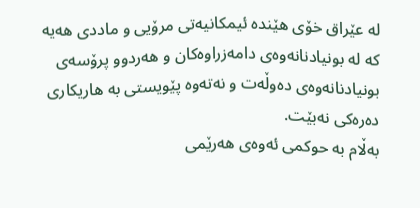له‌ عێراق خۆی هێنده‌ ئیمكانیه‌تی مرۆیی و ماددی هه‌یه‌ كه‌ له‌ بونیادنانه‌وه‌ی دامه‌زراوه‌كان و هه‌ردوو پرۆسه‌ی بونیادنانه‌وه‌ی ده‌وڵه‌ت و نه‌ته‌وه‌ پێویستی به‌ هاریكاری ده‌ره‌كی نه‌بێت.
به‌ڵام به‌ حوكمی ئه‌وه‌ی هه‌رێمی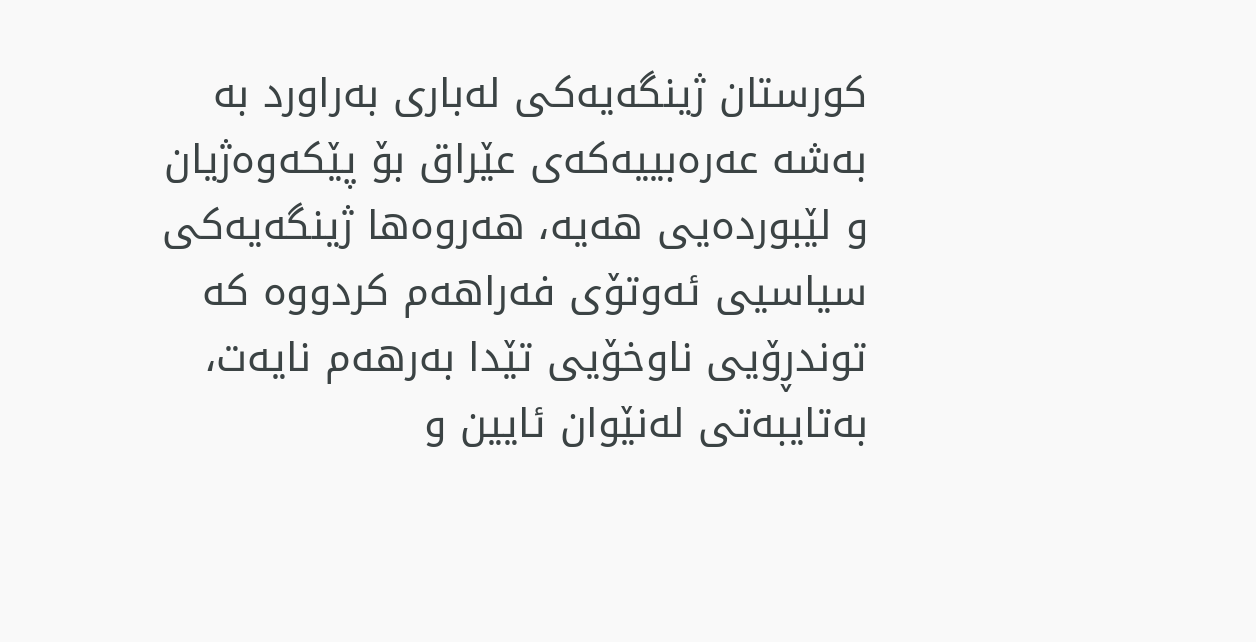كورستان ژینگه‌یه‌كی له‌باری به‌راورد به‌ به‌شه‌ عه‌ره‌بییه‌كه‌ی عێراق بۆ پێكه‌وه‌ژیان و لێبورده‌یی هه‌یه‌، هه‌روه‌ها ژینگه‌یه‌كی سیاسیی ئه‌وتۆی فه‌راهه‌م كردووه‌ كه‌ توندڕۆیی ناوخۆیی تێدا به‌رهه‌م نایه‌ت، به‌تایبه‌تی له‌نێوان ئایین و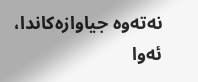نه‌ته‌وه‌ جیاوازه‌كاندا، ئه‌وا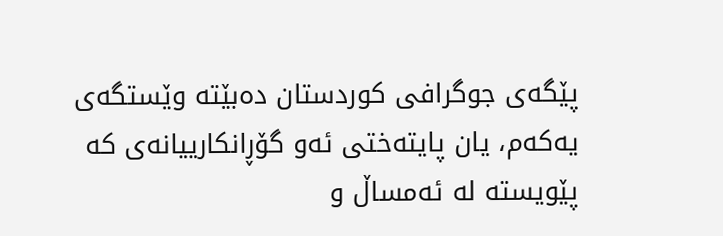پێگه‌ی جوگرافی كوردستان ده‌بێته‌ وێستگه‌ی یه‌كه‌م، یان پایته‌ختی ئه‌و گۆڕانكارییانه‌ی كه‌ پێویسته‌ له‌ ئه‌مساڵ و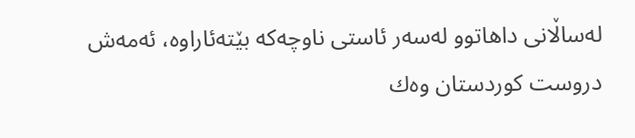له‌ساڵانی داهاتوو له‌سه‌ر ئاستی ناوچه‌كه‌ بێته‌ئاراوه‌، ئه‌مه‌ش دروست كوردستان وه‌ك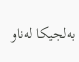به‌لجیكا له‌ناو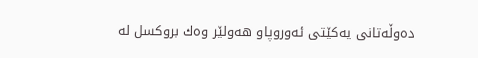ده‌وڵه‌تانی یه‌كێتی ئه‌وروپاو هه‌ولێر وه‌ك بروكسل له‌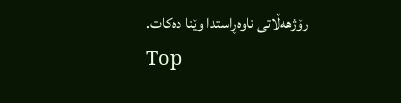رۆژهه‌ڵاتی ناوه‌ڕاستدا وێنا ده‌كات.
Top